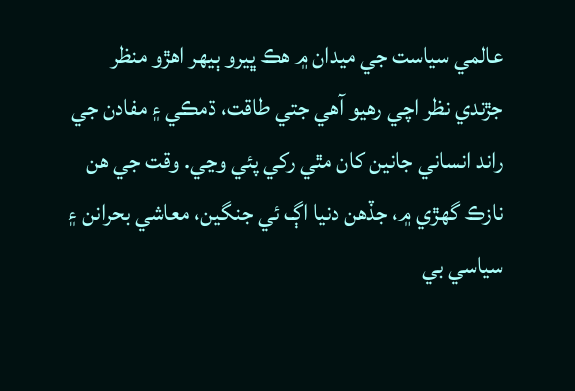عالمي سياست جي ميدان ۾ هڪ ڀيرو ٻيهر اهڙو منظر جڙندي نظر اچي رهيو آهي جتي طاقت، ڌمڪي ۽ مفادن جي راند انساني جانين کان مٿي رکي پئي وڃي. وقت جي هن نازڪ گهڙي ۾، جڏهن دنيا اڳ ئي جنگين، معاشي بحرانن ۽ سياسي بي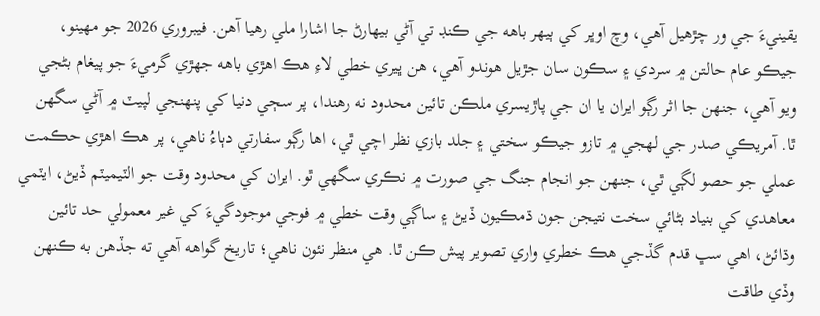يقينيءَ جي ور چڙهيل آهي، وچ اوڀر کي ٻيهر باهه جي ڪنڊ تي آڻي بيهارڻ جا اشارا ملي رهيا آهن. فيبروري 2026 جو مهينو، جيڪو عام حالتن ۾ سردي ۽ سڪون سان جڙيل هوندو آهي، هن ڀيري خطي لاءِ هڪ اهڙي باهه جهڙي گرميءَ جو پيغام بڻجي ويو آهي، جنهن جا اثر رڳو ايران يا ان جي پاڙيسري ملڪن تائين محدود نه رهندا، پر سڄي دنيا کي پنهنجي لپيٽ ۾ آڻي سگهن ٿا. آمريڪي صدر جي لهجي ۾ تازو جيڪو سختي ۽ جلد بازي نظر اچي ٿي، اها رڳو سفارتي دٻاءُ ناهي، پر هڪ اهڙي حڪمت عملي جو حصو لڳي ٿي، جنهن جو انجام جنگ جي صورت ۾ نڪري سگهي ٿو. ايران کي محدود وقت جو الٽيميٽم ڏيڻ، ايٽمي معاهدي کي بنياد بڻائي سخت نتيجن جون ڌمڪيون ڏيڻ ۽ ساڳي وقت خطي ۾ فوجي موجودگيءَ کي غير معمولي حد تائين وڌائڻ، اهي سڀ قدم گڏجي هڪ خطري واري تصوير پيش ڪن ٿا. هي منظر نئون ناهي؛ تاريخ گواهه آهي ته جڏهن به ڪنهن وڏي طاقت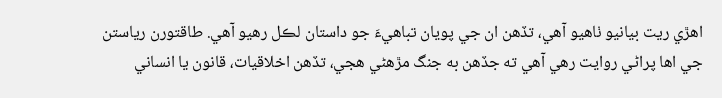اهڙي ريت بيانيو ٺاهيو آهي، تڏهن ان جي پويان تباهيءَ جو داستان لڪل رهيو آهي. طاقتورن رياستن جي اها پراڻي روايت رهي آهي ته جڏهن به جنگ مڙهڻي هجي، تڏهن اخلاقيات، قانون يا انساني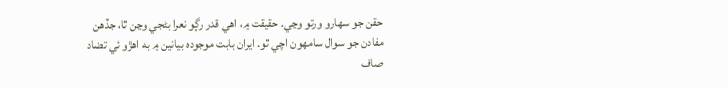حقن جو سهارو ورتو وڃي. حقيقت ۾، اهي قدر رڳو نعرا بڻجي وڃن ٿا، جڏهن مفادن جو سوال سامهون اچي ٿو. ايران بابت موجوده بيانين ۾ به اهڙو ئي تضاد صاف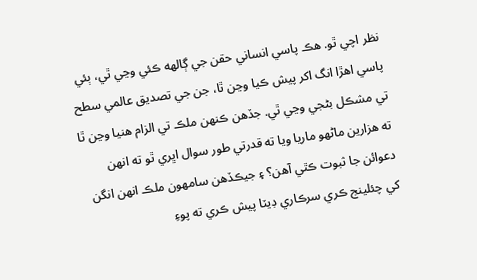نظر اچي ٿو. هڪ پاسي انساني حقن جي ڳالهه ڪئي وڃي ٿي، ٻئي پاسي اهڙا انگ اکر پيش ڪيا وڃن ٿا، جن جي تصديق عالمي سطح تي مشڪل بڻجي وڃي ٿي. جڏهن ڪنهن ملڪ تي الزام هنيا وڃن ٿا ته هزارين ماڻهو ماريا ويا ته قدرتي طور سوال اڀري ٿو ته انهن دعوائن جا ثبوت ڪٿي آهن؟ ۽ جيڪڏهن سامهون ملڪ انهن انگن کي چئلينج ڪري سرڪاري ڊيٽا پيش ڪري ته پوءِ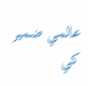عالمي ضمير کي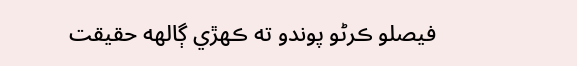فيصلو ڪرڻو پوندو ته ڪهڙي ڳالهه حقيقت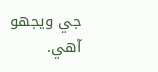جي ويجهو آهي.